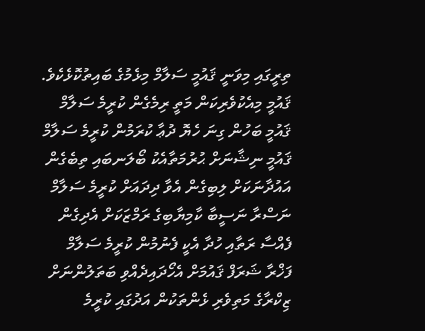ތިރީގައި މިވަނީ ޤައުމީ ސަލާމް މިޅެމުގެ ބައިތުކޮޅެކެވެ.
ޤައުމީ މިއެކުވެރިކަން މަތީ ރިމެގެން ކުރީމެ ސަލާމް
ޤައުމީ ބަހުން ގިނަ ހެޔޮ ދުޢާ ކުރަމުން ކުރީމެ ސަލާމް
ޤައުމީ ނިޝާނަށް ޙުރުމަތާއެކު ބޯލަނބައި ތިބެގެން
އައުދާނަކަށް ލިބިގެން އެވާ ދިދައަށް ކުރީމެ ސަލާމް
ނަސްރާ ނަސީބާ ކާމިޔާބިގެ ރަމްޒަކަށް އެދިގެން
ފެއްސާ ރަތާއި ހުދާ އެކީ ފެނުމުން ކުރީމެ ސަލާމް
ފަޚްރާ ޝަރަފް ޤައުމަށް އެހޯދައިދެއްވި ބަތަލުންނަށް
ޒިކްރާގެ މަތިވެރި ޅެންތަކުން އަދުގައި ކުރީމެ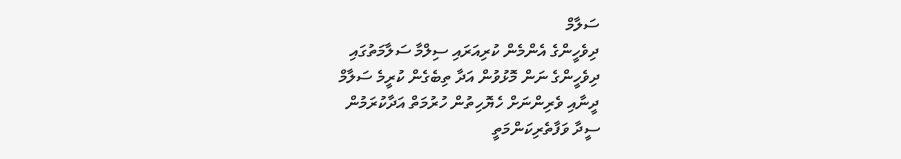ސަލާމް
ދިވެހީންގެ އެންމެން ކުރިއަރައި ސިލްމާ ސަލާމަތުގައި
ދިވެހީންގެ ނަން މޮޅުވުން އަދާ ތިބެގެން ކުރީމެ ސަލާމް
ދީނާއި ވެރިންނަށް ހެޔޮހިތުން ހުރުމަތް އަދާކުރަމުން
ސީދާ ވަފާތެރިކަންމަތީ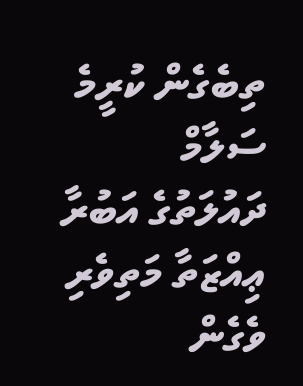ތިބެގެން ކުރީމެ ސަލާމް
ދައުލަތުގެ އަބުރާ ޢިއްޒަތާ މަތިވެރި ވެގެން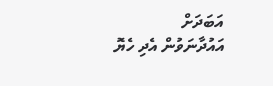އަބަދަށް
އައުދާނަވުން އެދި ހެޔޮ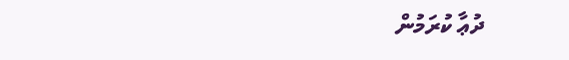ދުޢާ ކުރަމުން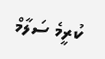ކުރީމެ ސަލާމް